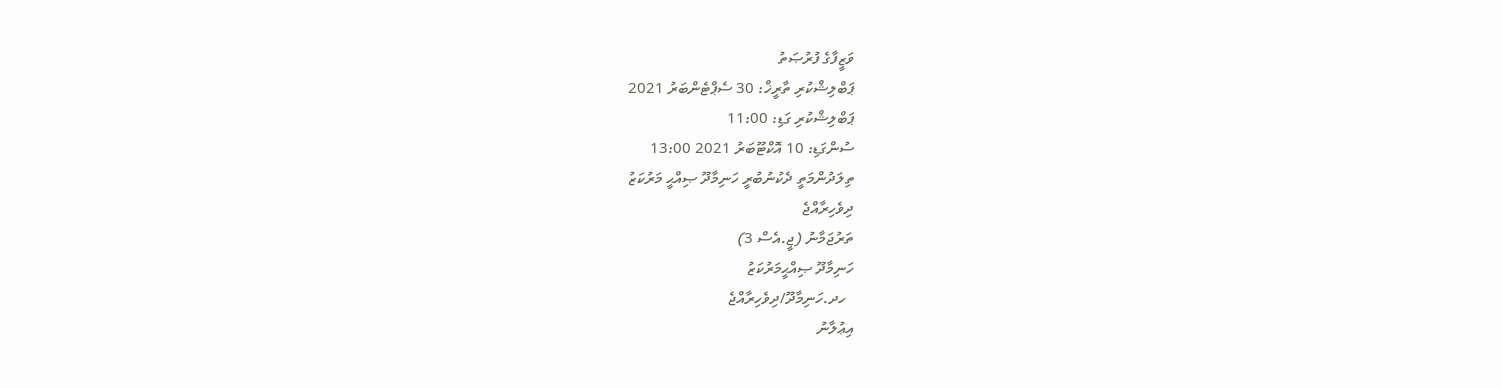ވަޒީފާގެ ފުރުޞަތު
ޕަބްލިޝްކުރި ތާރީޚް: 30 ސެޕްޓެންބަރު 2021
ޕަބްލިޝްކުރި ގަޑި: 11:00
ސުންގަޑި: 10 އޮކްޓޫބަރު 2021 13:00
ތިލަދުންމަތީ ދެކުނުބުރީ ހަނިމާދޫ ޞިއްޙީ މަރުކަޒު
ދިވެހިރާއްޖެ
ތަރުޖަމާނު (ޖީ.އެސް 3)
ހަނިމާދޫ ޞިއްޙީމަރުކަޒު
  ހދ.ހަނިމާދޫ/ދިވެހިރާއްޖެ
އިޢުލާނު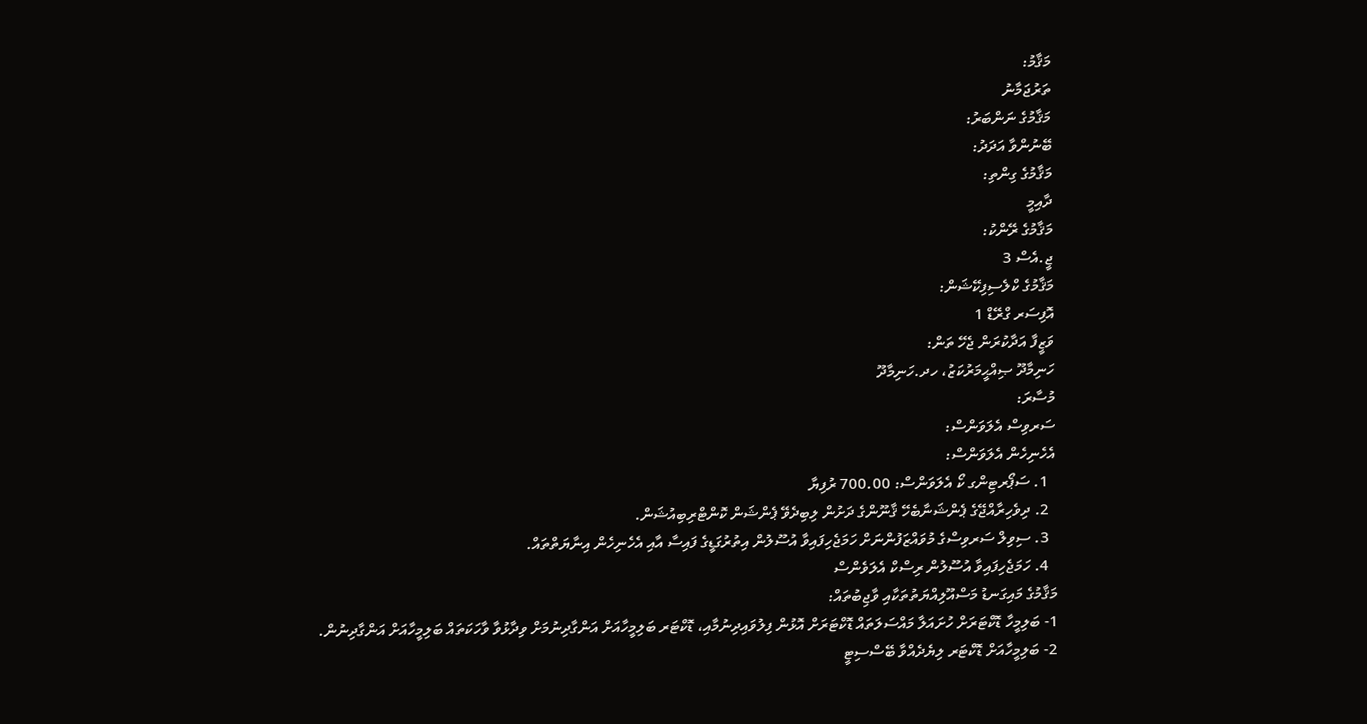މަޤާމު:
ތަރުޖަމާނު
މަޤާމުގެ ނަންބަރު:
ބޭނުންވާ އަދަދު:
މަޤާމުގެ ގިންތި:
ދާއިމީ
މަޤާމުގެ ރޭންކު:
ޖީ.އެސް 3
މަޤާމުގެ ކްލެސިފިކޭޝަން:
އޮފިސަރ ގްރޭޑް 1
ވަޒީފާ އަދާކުރަން ޖެހޭ ތަން:
ހަނިމާދޫ ޞިއްޙީމަރުކަޒު، ހދ.ހަނިމާދޫ
މުސާރަ:
ސަރވިސް އެލަވަންސް:
އެހެނިހެން އެލަވަންސް:
  1. ސަޕޯރޓިންގ ކޯ އެލަވަންސް: 700.00 ރުފިޔާ
  2. ދިވެހިރާއްޖޭގެ ޕެންޝަނާބެހޭ ޤާނޫންގެ ދަށުން ލިބިދެވޭ ޕެންޝަން ކޮންޓްރިބިއުޝަން.
  3. ސިވިލް ސަރވިސްގެ މުވައްޒަފުންނަށް ހަމަޖެހިފައިވާ އުސޫލުން އިތުރުގަޑީގެ ފައިސާ އާއި އެހެނިހެން އިނާޔަތްތައް.
  4. ހަމަޖެހިފައިވާ އުސޫލުން ރިސްކް އެލަވެންސް
މަޤާމުގެ މައިގަނޑު މަސްއޫލިއްޔަތުތަކާއި ވާޖިބުތައް:
1- ބަލިމީހާ ޑޮކްޓަރަށް ހުށައަލާ މައްސަލަތައް ޑޮކްޓަރަށް އޮޅުން ފިލުވައިދިނުމާއި، ޑޮކްޓަރ ބަލިމީހާއަށް އަންގާދިނުމަށް ވިދާޅުވާ ވާހަކަތައް ބަލިމީހާއަށް އަންގާދިނުން.
2- ބަލިމީހާއަށް ޑޮކްޓަރ ލިޔެދެއްވާ ބޭސްސިޓީ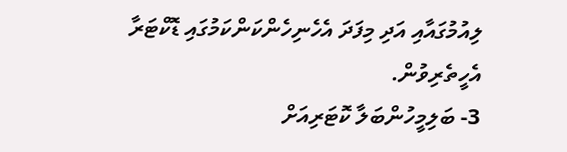ލިއުމުގައާއި އަދި މިފަދަ އެހެނިހެންކަންކަމުގައި ޑޮކްޓަރާ އެހީތެރިވުން.
3- ބަލިމީހުންބަލާ ކޮޓަރިއަށް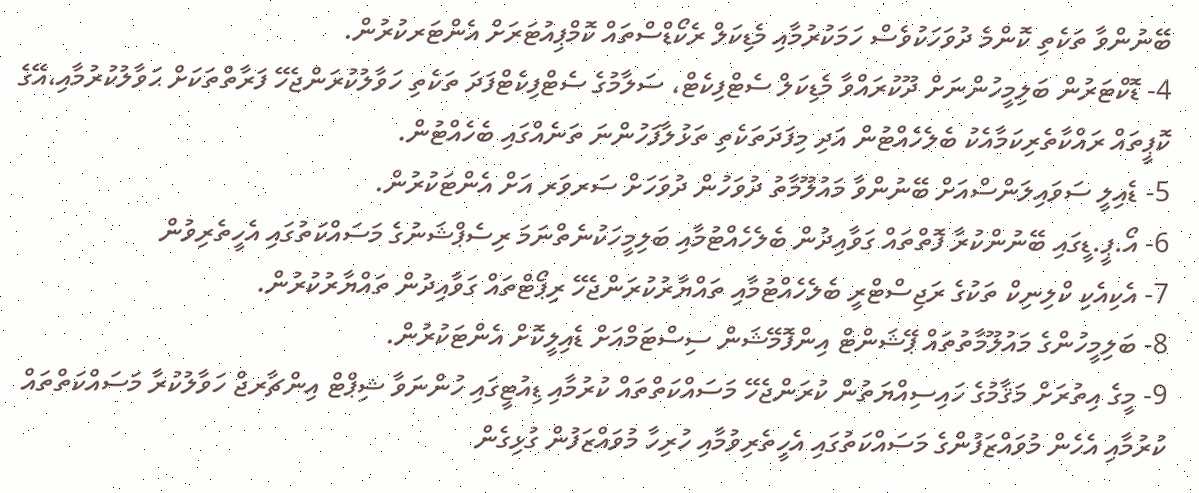ބޭނުންވާ ތަކެތި ކޮންމެ ދުވަހަކުވެސް ހަމަކުރުމާއި މެޑިކަލް ރެކޯޑްސްތައް ކޮމްޕިއުޓަރަށް އެންޓަރކުރުން.
4- ޑޮކްޓަރުން ބަލިމީހުންނަށް ދޫކުރައްވާ މެޑިކަލް ސެޓްފިކެޓް، ސަލާމުގެ ސެޓްފިކެޓްފަދަ ތަކެތި ހަވާލުކުރަންޖެހޭ ފަރާތްތަކަށް ޙަވާލުކުރުމާއި،އޭގެ ކޮޕީތައް ރައްކާތެރިކަމާއެކު ބެލެހެއްޓުން އަދި މިފަދަތަކެތި ތަޅުލާފަހުންނަ ތަނެއްގައި ބެހެއްޓުން.
5- ޑެއިލީ ސަވައިލަންސްއަށް ބޭނުންވާ މައުލޫމާތު ދުވަހުން ދުވަހަށް ސަރވަރ އަށް އެންޓަކުރުން.
6- އޯ.ޕީ.ޑީގައި ބޭނުންކުރާ ފޮތްތައް ގަވާއިދުން ބެލެހެއްޓުމާއި ބަލިމީހަކުނެތްނަމަ ރިސެޕްޝަނުގެ މަސައްކަތުގައި އެހީތެރިވުން
7- އެކިއެކި ކްލިނިކް ތަކުގެ ރަޖިސްޓްރީ ބެލެހެއްޓުމާއި ތައްޔާރުކުރަންޖެހޭ ރިޕޯޓްތައް ގަވާއިދުން ތައްޔާރުކުރުން.
8- ބަލިމީހުންގެ މައުލޫމާތުތައް ޕޭޝަންޓް އިންފޮމޭޝަން ސިސްޓަމްއަށް ޑެއިލީކޮށް އެންޓަކުރުން.
9- މީގެ އިތުރަށް މަޤާމުގެ ހައިސިއްޔަތުން ކުރަންޖެހޭ މަސައްކަތްތައް ކުރުމާއި ޑިއުޓީގައި ހުންނަވާ ޝިޕްޓް އިންޗާރޖް ހަވާލުކުރާ މަސައްކަތްތައް ކުރުމާއި އެހެން މުވައްޒަފުންގެ މަސައްކަތުގައި އެހީތެރިވުމާއި ހުރިހާ މުވައްޒަފުން ގުޅިގެން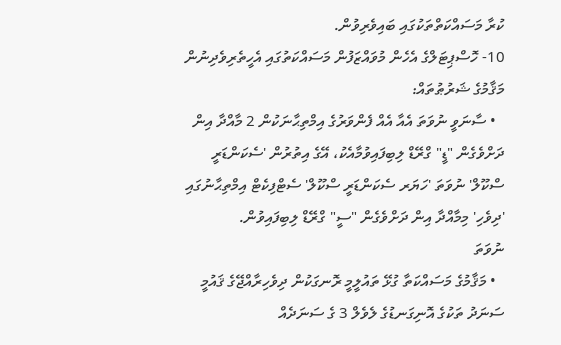ކުރާ މަސައްކަތްތަކުގައި ބައިވެރިވުން.
10- ހޮސްޕިޓަލްގެ އެހެން މުވައްޒަފުން މަސައްކަތުގައި އެހީތެރިވެދިނުން
މަޤާމުގެ ޝަރުޠުތައް:
  • ސާނަވީ ނުވަތަ އެއާ އެއް ފެންވަރުގެ އިމްތިޙާނަކުން 2 މާއްދާ އިން ދަށްވެގެން "ޑީ" ގްރޭޑް ލިބިފައިވުމާއެކު، އޭގެ އިތުރުން 'ސެކަންޑަރީ ސްކޫލް' ނުވަތަ 'ހަޔަރ ސެކަންޑަރީ ސްކޫލް' ސެޓްފިކެޓް އިމްތިޙާނުގައި 'ދިވެހި' މިމާއްދާ އިން ދަށްވެގެން "ސީ" ގްރޭޑް ލިބިފައިވުން.
ނުވަތަ
  • މަޤާމުގެ މަސައްކަތާ ގުޅޭ ތައުލީމީ ރޮނގަކުން ދިވެހިރާއްޖޭގެ ޤައުމީ ސަނަދު ތަކުގެ އޮނިގަނޑުގެ ލެވެލް 3 ގެ ސަނަދެއް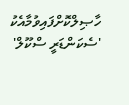ހާޞިލްކޮށްފައިވުމާއެކު 'ސެކަންޑަރީ ސްކޫލް'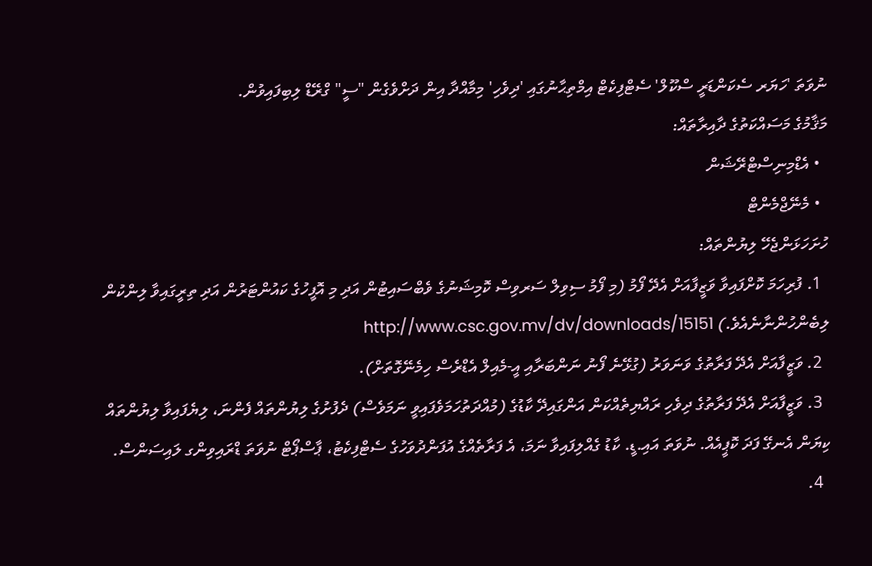ނުވަތަ 'ހަޔަރ ސެކަންޑަރީ ސްކޫލް' ސެޓްފިކެޓް އިމްތިޙާނުގައި 'ދިވެހި' މިމާއްދާ އިން ދަށްވެގެން "ސީ" ގްރޭޑް ލިބިފައިވުން.
މަޤާމުގެ މަސައްކަތުގެ ދާއިރާތައް:
  • އެޑްމިނިސްޓްރޭޝަން
  • މެނޭޖްމެންޓް
ހުށަހަޅަންޖެހޭ ލިޔުންތައް:
  1. ފުރިހަމަ ކޮށްފައިވާ ވަޒީފާއަށް އެދޭ ފޯމު (މި ފޯމު ސިވިލް ސަރވިސް ކޮމިޝަނުގެ ވެބްސައިޓުން އަދި މި އޮފީހުގެ ކައުންޓަރުން އަދި ތިރީގައިވާ ލިންކުން ލިބެންހުންނާނެއެވެ.) http://www.csc.gov.mv/dv/downloads/15151
  2. ވަޒީފާއަށް އެދޭ ފަރާތުގެ ވަނަވަރު (ގުޅޭނެ ފޯނު ނަންބަރާއި އީ-މެއިލް އެޑްރެސް ހިމެނޭގޮތަށް).
  3. ވަޒީފާއަށް އެދޭ ފަރާތުގެ ދިވެހި ރައްޔިތެއްކަން އަންގައިދޭ ކާޑުގެ (މުއްދަތުހަމަވެފައިވީ ނަމަވެސް) ދެފުށުގެ ލިޔުންތައް ފެންނަ، ލިޔެފައިވާ ލިޔުންތައް ކިޔަން އެނގޭ ފަދަ ކޮޕީއެއް. ނުވަތަ އައި.ޑީ. ކާޑު ގެއްލިފައިވާ ނަމަ، އެ ފަރާތެއްގެ އުފަންދުވަހުގެ ސެޓްފިކެޓު، ޕާސްޕޯޓް ނުވަތަ ޑްރައިވިންގ ލައިސަންސް.
  4.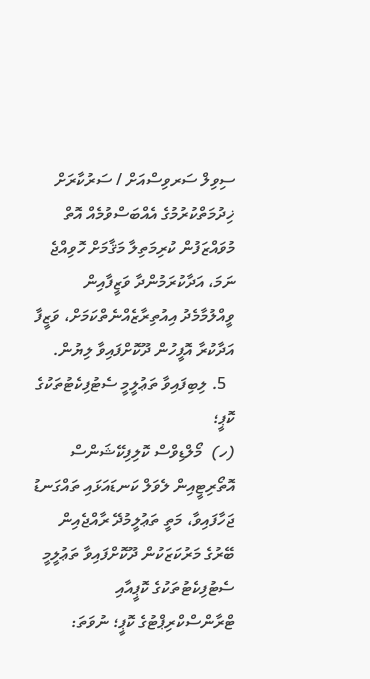ސިވިލް ސަރވިސްއަށް / ސަރުކާރަށް ޚިދުމަތްކުރުމުގެ އެއްބަސްވުމެއް އޮތް މުވައްޒަފުން ކުރިމަތިލާ މަޤާމަށް ހޮވިއްޖެ ނަމަ، އަދާކުރަމުންދާ ވަޒީފާއިން ވީއްލުމާމެދު އިއުތިރާޒެއްނެތްކަމަށް، ވަޒީފާ އަދާކުރާ އޮފީހުން ދޫކޮށްފައިވާ ލިޔުން.
  5. ލިބިފައިވާ ތަޢުލީމީ ސެޓުފިކެޓުތަކުގެ ކޮޕީ؛
(ހ)  މޯލްޑިވްސް ކޮލިފިކޭޝަންސް އޮތޯރިޓީއިން ލެވަލް ކަނޑައަޅައި ތައްގަނޑު ޖަހާފައިވާ، މަތީ ތަޢުލީމުދޭ ރާއްޖެއިން ބޭރުގެ މަރުކަޒަކުން ދޫކޮށްފައިވާ ތަޢުލީމީ ސެޓުފިކެޓުތަކުގެ ކޮޕީއާއި ޓްރާންސްކްރިޕްޓުގެ ކޮޕީ؛ ނުވަތަ: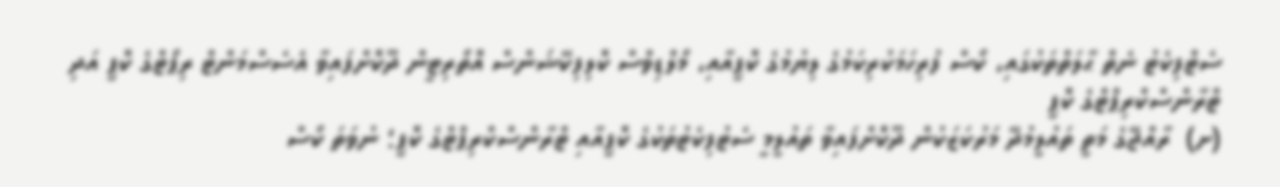ސެޓްފިކެޓު ނެތް ޙާލަތްތަކުގައި، ކޯސް ފުރިހަމަކުރިކަމުގެ ލިޔުމުގެ ކޮޕީއާއި، މޯލްޑިވްސް ކޮލިފިކޭޝަންސް އޮތޯރިޓީން ދޫކޮށްފައިވާ އެސެސްމަންޓް ރިޕޯޓްގެ ކޮޕީ އަދި ޓްރާންސްކްރިޕްޓްގެ ކޮޕީ
(ށ)  ރާއްޖޭގެ މަތީ ތައުލީމުދޭ މަރުކަޒަކުން ދޫކޮށްފައިވާ ތައުލީމީ ސެޓުފިކެޓުތަކުގެ ކޮޕީއާއި ޓްރާންސްކްރިޕްޓްގެ ކޮޕީ؛ ނުވަތަ ކޯސް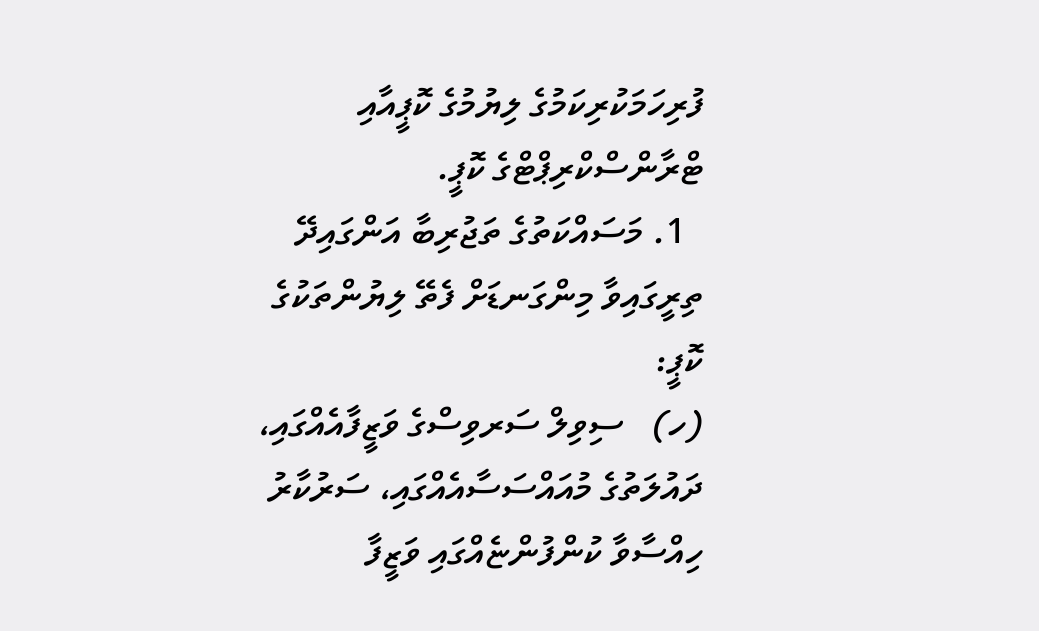ފުރިހަމަކުރިކަމުގެ ލިޔުމުގެ ކޮޕީއާއި ޓްރާންސްކްރިޕްޓްގެ ކޮޕީ.
  1. މަސައްކަތުގެ ތަޖުރިބާ އަންގައިދޭ ތިރީގައިވާ މިންގަނޑަށް ފެތޭ ލިޔުންތަކުގެ ކޮޕީ:
(ހ)   ސިވިލް ސަރވިސްގެ ވަޒީފާއެއްގައި، ދައުލަތުގެ މުއައްސަސާއެއްގައި، ސަރުކާރު ހިއްސާވާ ކުންފުންޏެއްގައި ވަޒީފާ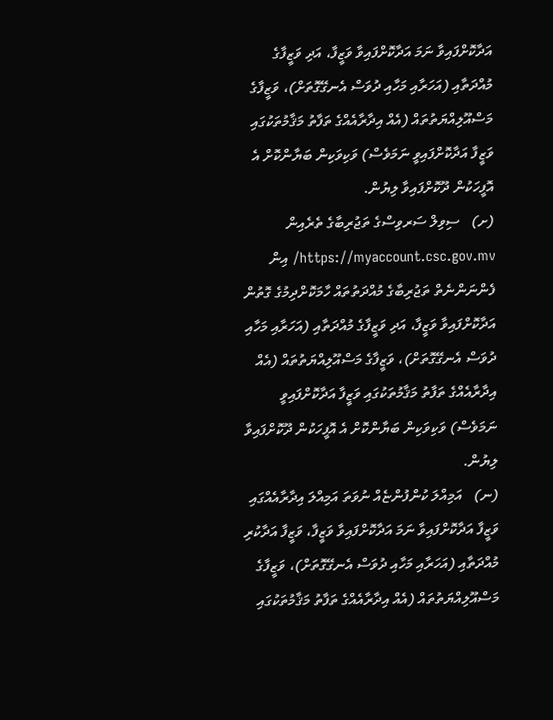އަދާކޮށްފައިވާ ނަމަ އަދާކޮށްފައިވާ ވަޒީފާ، އަދި ވަޒީފާގެ މުއްދަތާއި (އަހަރާއި މަހާއި ދުވަސް އެނގޭގޮތަށް)، ވަޒީފާގެ މަސްއޫލިއްޔަތުތައް (އެއް އިދާރާއެއްގެ ތަފާތު މަޤާމުތަކުގައި ވަޒީފާ އަދާކޮށްފައިވީ ނަމަވެސް) ވަކިވަކިން ބަޔާންކޮށް އެ އޮފީހަކުން ދޫކޮށްފައިވާ ލިޔުން.
(ށ)   ސިވިލް ސަރވިސްގެ ތަޖުރިބާގެ ތެރެއިން https://myaccount.csc.gov.mv/ އިން ފެންނަންނެތް ތަޖުރިބާގެ މުއްދަތުތައް ހާމަކޮށްދިމުގެ ގޮތުން އަދާކޮށްފައިވާ ވަޒީފާ، އަދި ވަޒީފާގެ މުއްދަތާއި (އަހަރާއި މަހާއި ދުވަސް އެނގޭގޮތަށް)، ވަޒީފާގެ މަސްއޫލިއްޔަތުތައް (އެއް އިދާރާއެއްގެ ތަފާތު މަޤާމުތަކުގައި ވަޒީފާ އަދާކޮށްފައިވީ ނަމަވެސް) ވަކިވަކިން ބަޔާންކޮށް އެ އޮފީހަކުން ދޫކޮށްފައިވާ ލިޔުން.
(ނ)   އަމިއްލަ ކުންފުންޏެއް ނުވަތަ އަމިއްލަ އިދާރާއެއްގައި ވަޒީފާ އަދާކޮށްފައިވާ ނަމަ އަދާކޮށްފައިވާ ވަޒީފާ، ވަޒީފާ އަދާކުރި މުއްދަތާއި (އަހަރާއި މަހާއި ދުވަސް އެނގޭގޮތަށް)، ވަޒީފާގެ މަސްއޫލިއްޔަތުތައް (އެއް އިދާރާއެއްގެ ތަފާތު މަޤާމުތަކުގައި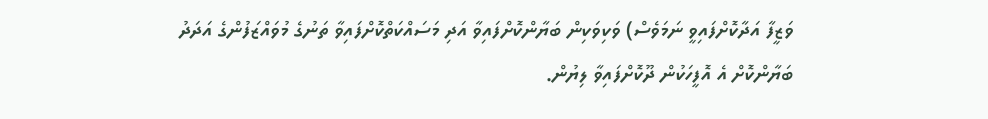ވަޒީފާ އަދާކޮށްފައިވީ ނަމަވެސް) ވަކިވަކިން ބަޔާންކޮށްފައިވާ އަދި މަސައްކަތްކޮށްފައިވާ ތަނުގެ މުވައްޒަފުންގެ އަދަދު ބަޔާންކޮށް އެ އޮފީހަކުން ދޫކޮށްފައިވާ ލިޔުން.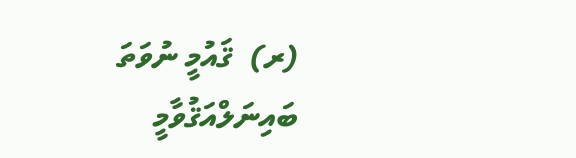(ރ)  ޤައުމީ ނުވަތަ ބައިނަލްއަޤުވާމީ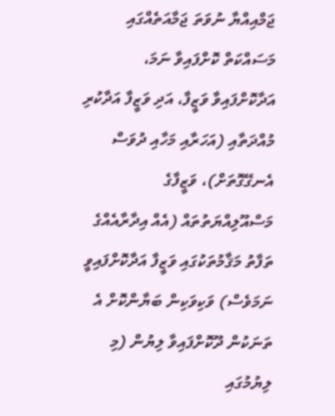ޖަމްއިއްޔާ ނުވަތަ ޖަމާއަތެއްގައި މަސައްކަތް ކޮށްފައިވާ ނަމަ، އަދާކޮށްފައިވާ ވަޒީފާ، އަދި ވަޒީފާ އަދާކުރި މުއްދަތާއި (އަހަރާއި މަހާއި ދުވަސް އެނގޭގޮތަށް)، ވަޒީފާގެ މަސްއޫލިއްޔަތުތައް (އެއް އިދާރާއެއްގެ ތަފާތު މަޤާމުތަކުގައި ވަޒީފާ އަދާކޮށްފައިވީ ނަމަވެސް) ވަކިވަކިން ބަޔާންކޮށް އެ ތަނަކުން ދޫކޮށްފައިވާ ލިޔުން (މި ލިޔުމުގައި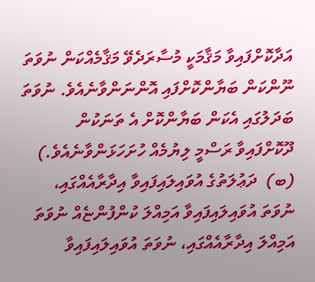އަދާކޮށްފައިވާ މަޤާމަކީ މުސާރަދެވޭ މަޤާމެއްކަން ނުވަތަ ނޫންކަން ބަޔާންކޮށްފައި އޮންނަންވާނެއެވެ. ނުވަތަ ބަދަލުގައި އެކަން ބަޔާންކޮށް އެ ތަނަކުން ދޫކޮށްފައިވާ ރަސްމީ ލިޔުމެއް ހުށަހަޅަންވާނެއެވެ.)
(ބ)  ދަޢުލަތުގެ އުވައިލައިފައިވާ އިދާރާއެއްގައި، ނުވަތަ އުވައިލައިފައިވާ އަމިއްލަ ކުންފުންޏެއް ނުވަތަ އަމިއްލަ އިދާރާއެއްގައި، ނުވަތަ އުވައިލައިފައިވާ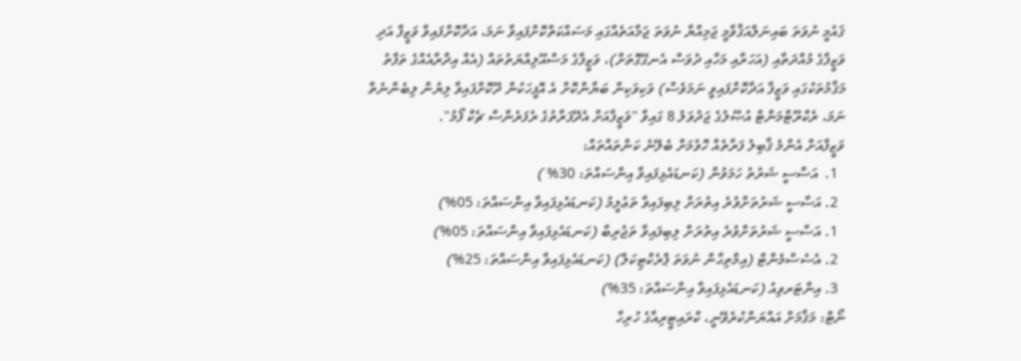ޤައުމީ ނުވަތަ ބައިނަލްއަޤްވާމީ ޖަމިއްޔާ ނުވަތަ ޖަމާއަތެއްގައި މަސައްކަތްކޮށްފައިވާ ނަމަ، އަދާކޮށްފައިވާ ވަޒީފާ އަދި ވަޒީފާގެ މުއްދަތާއި (އަހަރާއި މަހާއި ދުވަސް އެނގޭގޮތަށް)، ވަޒީފާގެ މަސްއޫލިއްޔަތުތައް (އެއް އިދާރާއެއްގެ ތަފާތު މަޤާމުތަކުގައި ވަޒީފާ އަދާކޮށްފައިވީ ނަމަވެސް) ވަކިވަކިން ބަޔާންކޮށް އެ އޮފީހަކުން ދޫކޮށްފައިވާ ލިޔުން ލިބެންނެތް ނަމަ، ރެކްރޫޓްމަންޓް އުޞޫލުގެ ޖަދުވަލު 8 ގައިވާ "ވަޒީފާއަށް އެދޭފަރާތުގެ ރެފަރެންސް ޗެކް ފޯމު".
ވަޒީފާއަށް އެންމެ ޤާބިލު ފަރާތެއް ހޮވުމަށް ބެލޭނެ ކަންތައްތައް:
  1.  އަސާސީ ޝަރުތު ހަމަވުން (ކަނޑައެޅިފައިވާ އިންސައްތަ: 30% )
  2. އަސާސީ ޝަރުތަށްވުރެ އިތުރަށް ލިބިފައިވާ ތަޢުލީމު (ކަނޑައެޅިފައިވާ އިންސައްތަ: 05%)
  1. އަސާސީ ޝަރުތަށްވުރެ އިތުރަށް ލިބިފައިވާ ތަޖުރިބާ (ކަނޑައެޅިފައިވާ އިންސައްތަ: 05%)
  2. އެސެސްމެންޓް (އިމްތިޙާން ނުވަތަ ޕްރެކްޓިކަލް) (ކަނޑައެޅިފައިވާ އިންސައްތަ: 25%)
  3. އިންޓަރވިއު (ކަނޑައެޅިފައިވާ އިންސައްތަ: 35%)
ނޯޓް: މަޤާމަށް އައްޔަންކުރެވޭނީ، ކްރައިޓީރިއާގެ ހުރިހާ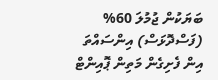ބަޔަކުން ޖުމުލަ 60% (ފަސްދޮޅަސް) އިންސައްތަ އިން ފެށިގެން މަތިން ޕޮއިންޓް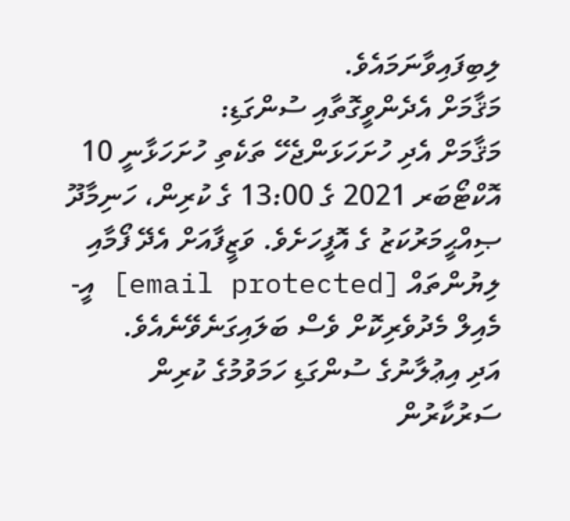ލިބިފައިވާނަމައެވެ.
މަޤާމަށް އެދެންވީގޮތާއި ސުންގަޑި:
މަޤާމަށް އެދި ހުށަހަޅަންޖެހޭ ތަކެތި ހުށަހަޅާނީ 10 އޮކްޓޯބަރ 2021 ގެ 13:00 ގެ ކުރިން، ހަނިމާދޫ ޞިއްޙީމަރުކަޒު ގެ އޮފީހަށެވެ. ވަޒީފާއަށް އެދޭ ފޯމާއި ލިޔުންތައް [email protected] އީ-މެއިލް މެދުވެރިކޮށް ވެސް ބަލައިގަނެވޭނެއެވެ.
އަދި އިޢުލާނުގެ ސުންގަޑި ހަމަވުމުގެ ކުރިން ސަރުކާރުން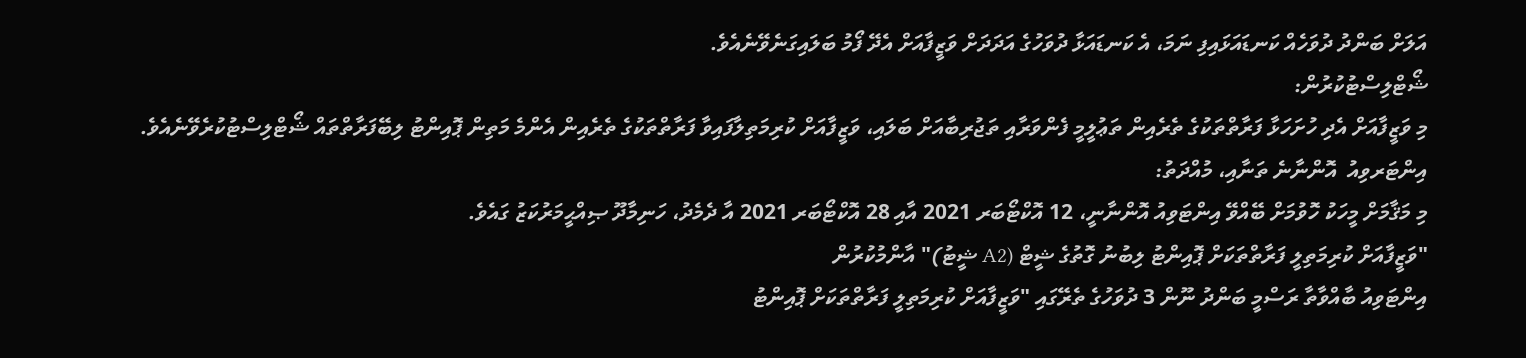އަލަށް ބަންދު ދުވަހެއް ކަނޑައަޅައިފި ނަމަ، އެ ކަނޑައަޅާ ދުވަހުގެ އަދަދަށް ވަޒީފާއަށް އެދޭ ފޯމު ބަލައިގަނެވޭނެއެވެ.
ޝޯޓްލިސްޓުކުރުން:
މި ވަޒީފާއަށް އެދި ހުށަހަޅާ ފަރާތްތަކުގެ ތެރެއިން ތަޢުލީމީ ފެންވަރާއި ތަޖުރިބާއަށް ބަލައި، ވަޒީފާއަށް ކުރިމަތިލާފައިވާ ފަރާތްތަކުގެ ތެރެއިން އެންމެ މަތިން ޕޮއިންޓު ލިބޭފަރާތްތައް ޝޯޓްލިސްޓުކުރެވޭނެއެވެ.
އިންޓަރވިއު  އޮންނާނެ ތަނާއި، މުއްދަތު:
މި މަޤާމަށް މީހަކު ހޮވުމަށް ބޭއްވޭ އިންޓަވިއު އޮންނާނީ، 12 އޮކްޓޯބަރ 2021 އާއި 28 އޮކްޓޯބަރ 2021 އާ ދެމެދު، ހަނިމާދޫ ޞިއްޙީމަރުކަޒު ގައެވެ.
"ވަޒީފާއަށް ކުރިމަތިލީ ފަރާތްތަކަށް ޕޮއިންޓު ލިބުނު ގޮތުގެ ޝީޓް (A2 ޝީޓު)" އާންމުކުރުން
އިންޓަވިއު ބާއްވާތާ ރަސްމީ ބަންދު ނޫން 3 ދުވަހުގެ ތެރޭގައި "ވަޒީފާއަށް ކުރިމަތިލީ ފަރާތްތަކަށް ޕޮއިންޓު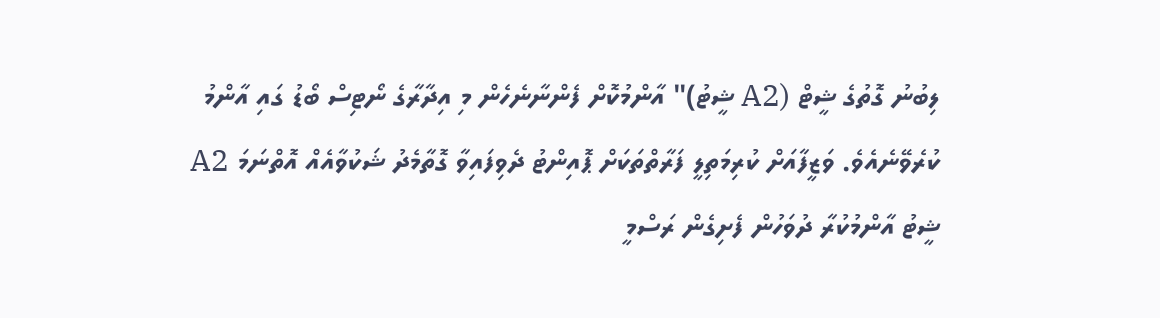ލިބުނު ގޮތުގެ ޝީޓް (A2 ޝީޓު)" އާންމުކޮށް ފެންނާނެހެން މި އިދާރާގެ ނޯޓިސް ބޯޑު ގައި އާންމު ކުރެވޭނެއެވެ. ވަޒީފާއަށް ކުރިމަތިލީ ފަރާތްތަކަށް ޕޮއިންޓު ދެވިފައިވާ ގޮތާމެދު ޝަކުވާއެއް އޮތްނަމަ A2 ޝީޓު އާންމުކުރާ ދުވަހުން ފެށިގެން ރަސްމީ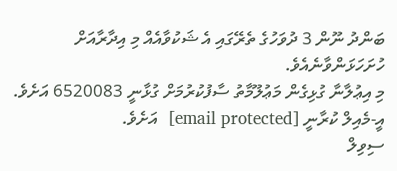ބަންދު ނޫން 3 ދުވަހުގެ ތެރޭގައި އެ ޝަކުވާއެއް މި އިދާރާއަށް ހުށަހަޅަންވާނެއެވެ.
މި އިޢުލާނާ ގުޅިގެން މަޢުލޫމާތު ސާފުކުރުމަށް ގުޅާނީ 6520083 އަށެވެ. އީ-މެއިލް ކުރާނީ [email protected]  އަށެވެ.
ސިވިލް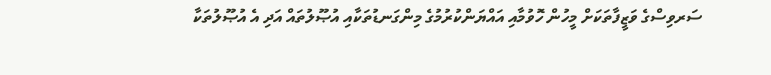ސަރވިސްގެ ވަޒީފާތަކަށް މީހުން ހޮވުމާއި އައްޔަންކުރުމުގެ މިންގަނޑުތަކާއި އުޞޫލުތައް އަދި އެ އުޞޫލުތަކާ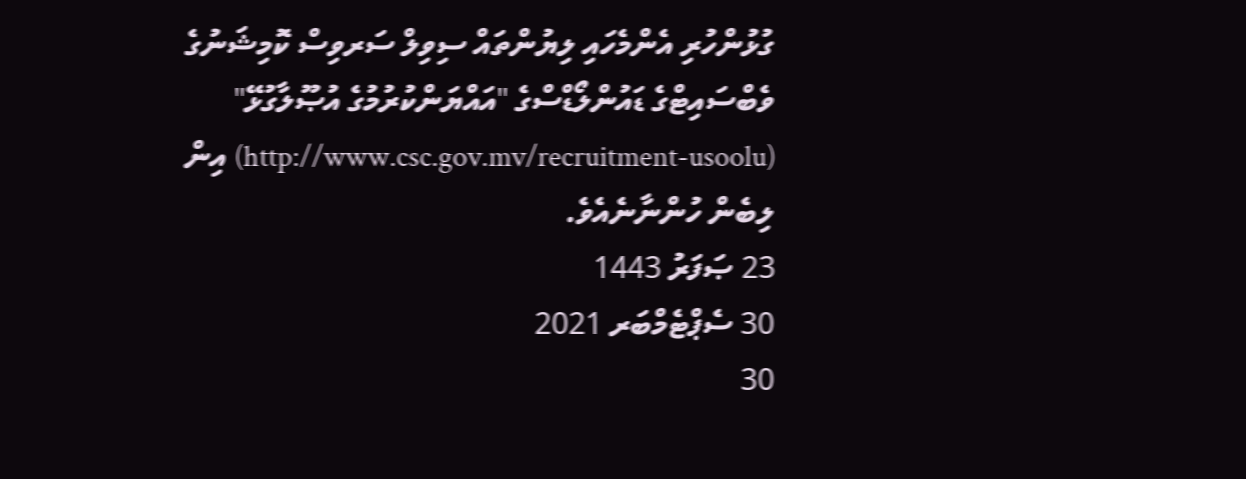ގުޅުންހުރި އެންމެހައި ލިޔުންތައް ސިވިލް ސަރވިސް ކޮމިޝަނުގެ ވެބްސައިޓްގެ ޑައުންލޯޑްސްގެ "އައްޔަންކުރުމުގެ އުޞޫލާގުޅޭ" (http://www.csc.gov.mv/recruitment-usoolu) އިން ލިބެން ހުންނާނެއެވެ.
23 ޞަފަރު 1443
30 ސެޕްޓެމްބަރ 2021
30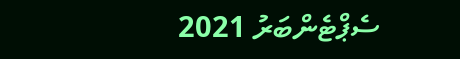ސެޕްޓެންބަރު 2021